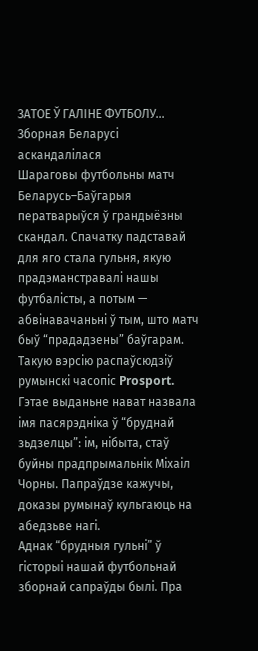ЗАТОЕ Ў ГАЛІНЕ ФУТБОЛУ…
Зборная Беларусі аскандалілася
Шараговы футбольны матч Беларусь–Баўгарыя ператварыўся ў грандыёзны скандал. Спачатку падставай для яго стала гульня, якую прадэманстравалі нашы футбалісты, а потым — абвінавачаньні ў тым, што матч быў “прададзены” баўгарам.
Такую вэрсію распаўсюдзіў румынскі часопіс Prosport. Гэтае выданьне нават назвала імя пасярэдніка ў “бруднай зьдзелцы”: ім, нібыта, стаў буйны прадпрымальнік Міхаіл Чорны. Папраўдзе кажучы, доказы румынаў кульгаюць на абедзьве нагі.
Аднак “брудныя гульні” ў гісторыі нашай футбольнай зборнай сапраўды былі. Пра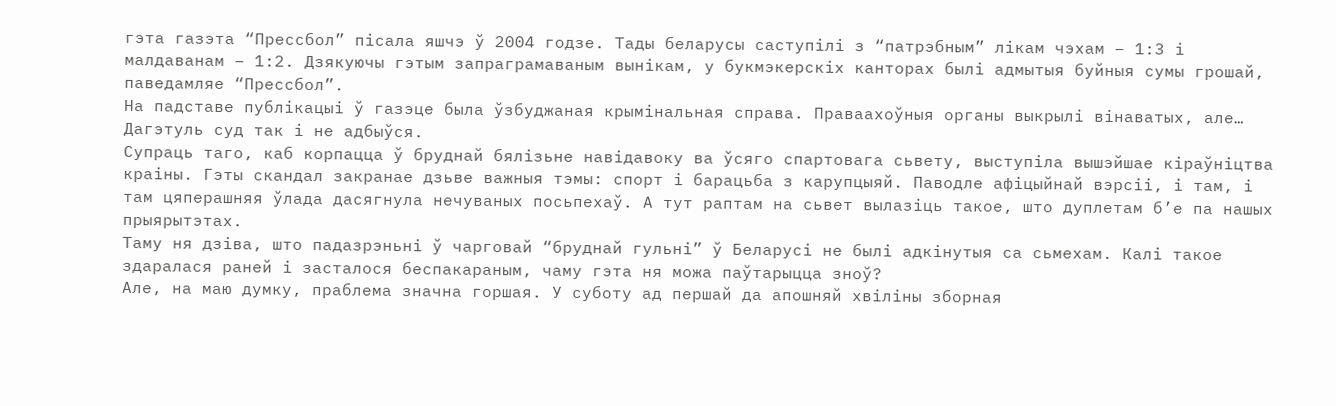гэта газэта “Прессбол” пісала яшчэ ў 2004 годзе. Тады беларусы саступілі з “патрэбным” лікам чэхам – 1:3 і малдаванам – 1:2. Дзякуючы гэтым запраграмаваным вынікам, у букмэкерскіх канторах былі адмытыя буйныя сумы грошай, паведамляе “Прессбол”.
На падставе публікацыі ў газэце была ўзбуджаная крымінальная справа. Праваахоўныя органы выкрылі вінаватых, але… Дагэтуль суд так і не адбыўся.
Супраць таго, каб корпацца ў бруднай бялізьне навідавоку ва ўсяго спартовага сьвету, выступіла вышэйшае кіраўніцтва краіны. Гэты скандал закранае дзьве важныя тэмы: спорт і барацьба з карупцыяй. Паводле афіцыйнай вэрсіі, і там, і там цяперашняя ўлада дасягнула нечуваных посьпехаў. А тут раптам на сьвет вылазіць такое, што дуплетам б’е па нашых прыярытэтах.
Таму ня дзіва, што падазрэньні ў чарговай “бруднай гульні” ў Беларусі не былі адкінутыя са сьмехам. Калі такое здаралася раней і засталося беспакараным, чаму гэта ня можа паўтарыцца зноў?
Але, на маю думку, праблема значна горшая. У суботу ад першай да апошняй хвіліны зборная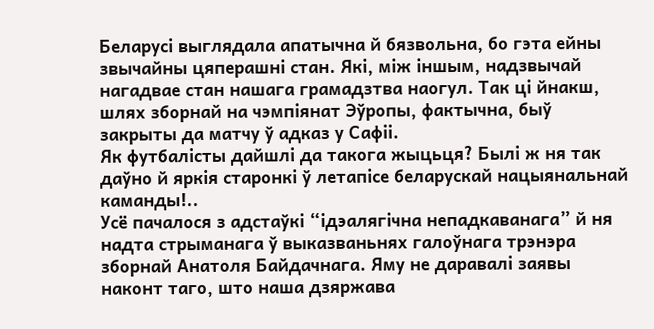Беларусі выглядала апатычна й бязвольна, бо гэта ейны звычайны цяперашні стан. Які, між іншым, надзвычай нагадвае стан нашага грамадзтва наогул. Так ці йнакш, шлях зборнай на чэмпіянат Эўропы, фактычна, быў закрыты да матчу ў адказ у Сафіі.
Як футбалісты дайшлі да такога жыцьця? Былі ж ня так даўно й яркія старонкі ў летапісе беларускай нацыянальнай каманды!..
Усё пачалося з адстаўкі “ідэалягічна непадкаванага” й ня надта стрыманага ў выказваньнях галоўнага трэнэра зборнай Анатоля Байдачнага. Яму не даравалі заявы наконт таго, што наша дзяржава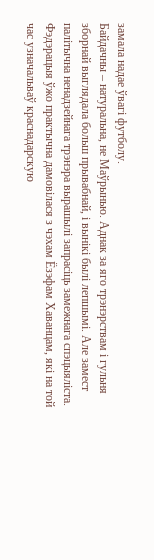замала надае ўвагі футболу.
Байдачны – натуральна, не Маўрынью. Аднак за яго трэнэрствам і гульня зборнай выглядала больш прывабнай, і вынікі былі лепшымі. Але замест палітычна ненадзейнага трэнэра вырашылі запрасіць замежнага спэцыяліста.
Фэдэрацыя ўжо практычна дамовілася з чэхам Ёзэфам Хаванцам, які на той час узначальваў краснадарскую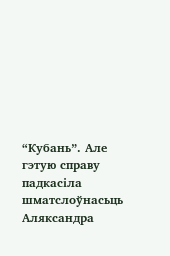“Кубань”. Але гэтую справу падкасіла шматслоўнасьць Аляксандра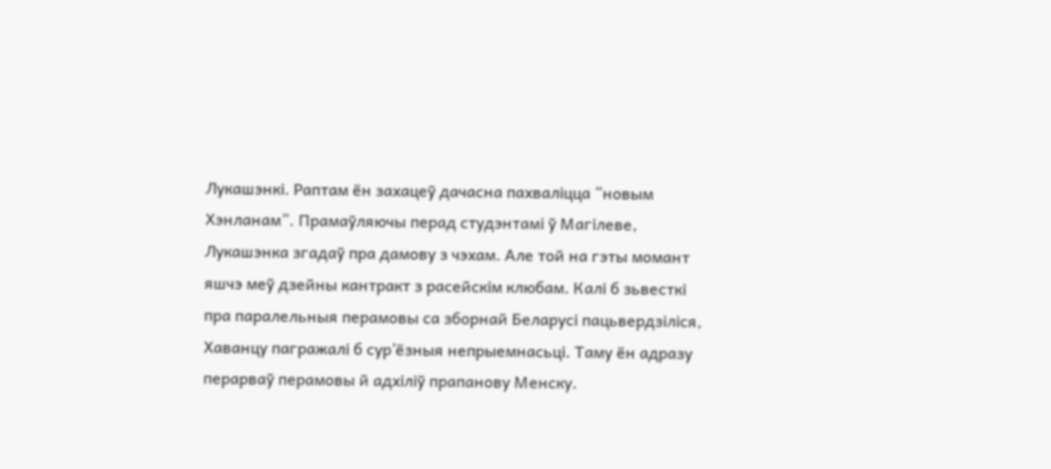Лукашэнкі. Раптам ён захацеў дачасна пахваліцца “новым Хэнланам”. Прамаўляючы перад студэнтамі ў Магілеве, Лукашэнка згадаў пра дамову з чэхам. Але той на гэты момант яшчэ меў дзейны кантракт з расейскім клюбам. Калі б зьвесткі пра паралельныя перамовы са зборнай Беларусі пацьвердзіліся, Хаванцу пагражалі б сур’ёзныя непрыемнасьці. Таму ён адразу перарваў перамовы й адхіліў прапанову Менску.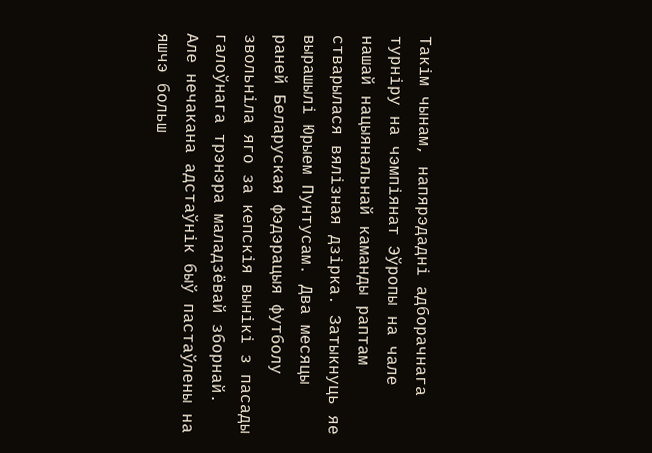Такім чынам, напярэдадні адборачнага турніру на чэмпіянат Эўропы на чале нашай нацыянальнай каманды раптам стварылася вялізная дзірка. Затыкнуць яе вырашылі Юрыем Пунтусам. Два месяцы раней Беларуская фэдэрацыя футболу звольніла яго за кепскія вынікі з пасады галоўнага трэнэра маладзёвай зборнай. Але нечакана адстаўнік быў пастаўлены на яшчэ больш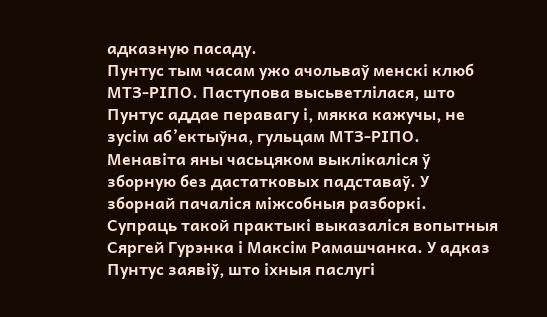адказную пасаду.
Пунтус тым часам ужо ачольваў менскі клюб МТЗ-РІПО. Паступова высьветлілася, што Пунтус аддае перавагу і, мякка кажучы, не зусім аб’ектыўна, гульцам МТЗ-РІПО. Менавіта яны часьцяком выклікаліся ў зборную без дастатковых падставаў. У зборнай пачаліся міжсобныя разборкі. Супраць такой практыкі выказаліся вопытныя Сяргей Гурэнка і Максім Рамашчанка. У адказ Пунтус заявіў, што іхныя паслугі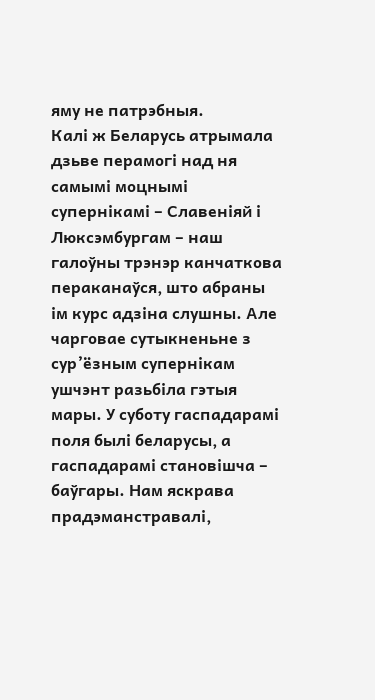яму не патрэбныя.
Калі ж Беларусь атрымала дзьве перамогі над ня самымі моцнымі супернікамі – Славеніяй і Люксэмбургам – наш галоўны трэнэр канчаткова пераканаўся, што абраны ім курс адзіна слушны. Але чарговае сутыкненьне з сур’ёзным супернікам ушчэнт разьбіла гэтыя мары. У суботу гаспадарамі поля былі беларусы, а гаспадарамі становішча – баўгары. Нам яскрава прадэманстравалі,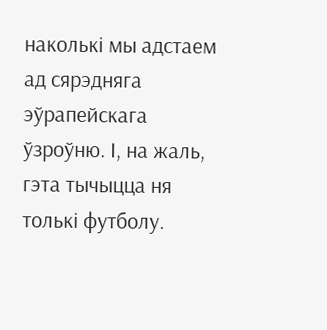наколькі мы адстаем ад сярэдняга эўрапейскага ўзроўню. І, на жаль, гэта тычыцца ня толькі футболу.